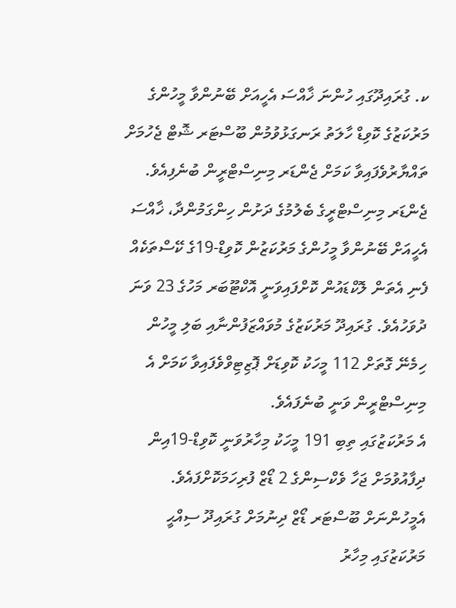ކ. ގުރައިދޫގައި ހުންނަ ޚާއްސަ އެހީއަށް ބޭނުންވާ މީހުންގެ މަރުކަޒުގެ ކޮވިޑް ހާލަތު ރަނގަޅުވުމުން ބޫސްޓަރ ޝޮޓް ޖެހުމަށް ތައްޔާރުވެފައިވާ ކަމަށް ޖެންޑަރ މިނިސްޓްރީން ބުނެފިއެވެ.
ޖެންޑަރ މިނިސްޓްރީގެ ބެލުމުގެ ދަށުން ހިންގަމުންދާ، ޚާއްސަ އެހީއަށް ބޭނުންވާ މީހުންގެ މަރުކަޒުން ކޮވިޑް-19ގެ ކޭސްތަކެއް ފެނި އެތަން ލޮކްޑައުން ކޮށްފައިވަނީ އޮކްޓޫބަރ މަހުގެ 23 ވަނަ ދުވަހުއެވެ. ގުރައިދޫ މަރުކަޒުގެ މުވައްޒަފުންނާއި ބަލި މީހުން ހިމެނޭ ގޮތަށް 112 މީހަކު ކޮވިޑަށް ޕޮޒިޓިވްވެފައިވާ ކަމަށް އެ މިނިސްޓްރީން ވަނީ ބުނެފައެވެ.
އެ މަރުކަޒުގައި ތިބި 191 މީހަކު މިހާރުވަނީ ކޮވިޑް-19އިން ދިފާއުވުމަށް ޖަހާ ވެކްސިންގެ 2 ޑޯޒް ފުރިހަމަކޮށްފައެވެ. އެމީހުންނަށް ބޫސްޓަރ ޑޯޒް ދިނުމަށް ގުރައިދޫ ސިއްޙީ މަރުކަޒުގައި މިހާރު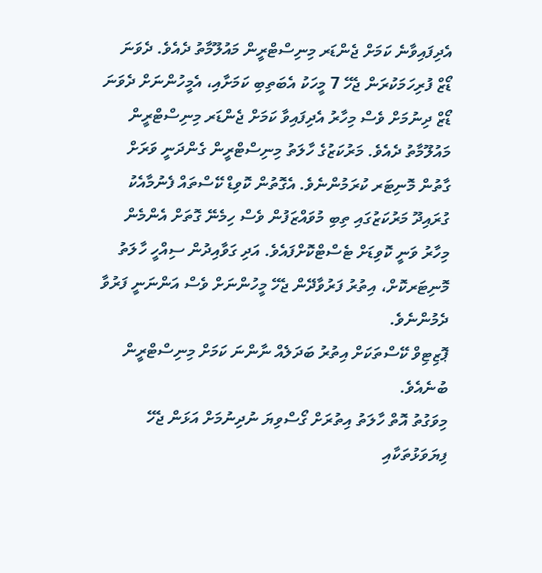އެދިފައިވާނެ ކަމަށް ޖެންޑަރ މިނިސްޓްރީން މައުލޫމާތު ދެއެވެ. ދެވަނަ ޑޯޒް ފުރިހަމަކުރަން ޖެހޭ 7 މީހަކު އެބަތިބި ކަމަށާއި، އެމީހުންނަށް ދެވަނަ ޑޯޒް ދިނުމަށް ވެސް މިހާރު އެދިފައިވާ ކަމަށް ޖެންޑަރ މިނިސްޓްރީން މައުލޫމާތު ދެއެވެ. މަރުކަޒުގެ ހާލަތު މިނިސްޓްރީން ގެންދަނީ ވަރަށް ގާތުން މޮނިޓަރ ކުރަމުންނެވެ. އެގޮތުން ކޮވިޑް ކޭސްތައް ފެނުމާއެކު ގުރައިދޫ މަރުކަޒުގައި ތިބި މުވައްޒަފުން ވެސް ހިމެނޭ ގޮތަށް އެންމެން މިހާރު ވަނީ ކޮވިޑަށް ޓެސްޓްކޮށްފައެވެ. އަދި ގަވާއިދުން ސިއްހީ ހާލަތު މޮނިޓަރކޮށް، އިތުރު ފަރުވާދޭން ޖެހޭ މީހުންނަށް ވެސް އަންނަނީ ފަރުވާ ދެމުންނެވެ.
ޕޮޒިޓިވް ކޭސްތަކަށް އިތުރު ބަދަލެއް ނާންނަ ކަމަށް މިނިސްޓްރީން ބުނެއެވެ.
މިވަގުތު އޮތް ހާލަތު އިތުރަށް ގޯސްވިޔަ ނުދިނުމަށް އަޅަން ޖެހޭ ފިޔަވަޅުތަކާއި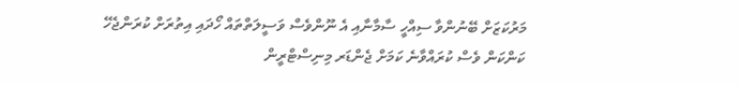މަރުކަޒަށް ބޭނުންވާ ސިއްހީ ސާމާނާއި އެ ނޫންވެސް ވަސީލަތްތައް ހޯދައި އިތުރަށް ކުރަންޖެހޭ ކަންކަން ވެސް ކުރައްވާނެ ކަމަށް ޖެންޑަރ މިނިސްޓްރީން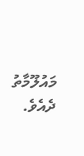މައުލޫމާތު ދެއެވެ.